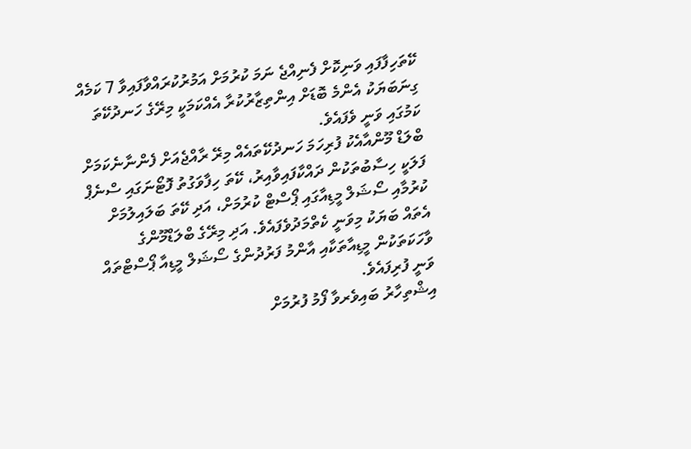ކޭތަހިފާފައި ވަނިކޮށް ފެނިއްޖެ ނަމަ ކުރުމަށް އަމުރުކުރައްވާފައިވާ 7 ކަމެއް
ގިނަބަޔަކު އެންމެ ބޮޑަށް އިންތިޒާރުކުރާ އެއްކަމަކީ މިރޭގެ ހަނދުކޭތަ ކަމުގައި ވަނީ ވެފައެވެ.
ބްލަޑް މޫންއާއެކު ފުރިހަމަ ހަނދުކޭތައެއް މިރޭ ރާއްޖެއަށް ފެންނާނެކަމަށް ފަލަކީ ހިސާބުތަކުން ދައްކާފައިވާއިރު، ކޭތަ ހިފާވަގުތު ފޮޓޯނަގައި ސްނެޕް ކުރުމާއި ސޯޝަލް މީޑިއާގައި ޕޯސްޓް ކުރުމަށް، އަދި ކޭތަ ބަލައިލުމަށް އެތައް ބަޔަކު މިވަނީ ކެތްމަދުވެފައެވެ. އަދި މިރޭގެ ބްލަޑްމޫންގެ ވާހަކަތަކުން މީޑިއާތަކާއި އާންމު ފަރުދުންގެ ސޯޝަލް މީޑިއާ ޕޯސްޓްތައް ވަނީ ފުރިފައެވެ.
އިޝްތިހާރު ބައިވެރވާ ފޯމު ފުރުމަށް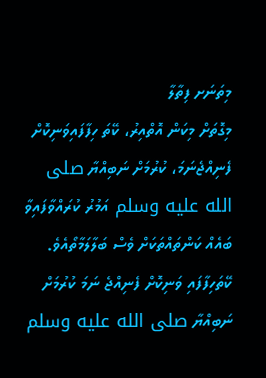މިތަނަށ ފިތާލާ
މިގޮތަށް މިކަން އޮތްއިރު، ކޭތަ ހިފާފައިވަނިކޮށް ފެނިއްޖެނަމަ، ކުރުމަށް ނަބިއްޔާ صلى الله عليه وسلم އަމުރު ކުރައްވާފައިވާ ބައެއް ކަންތައްތަކަށް ވެސް ބަލާލަމާތޯއެވެ.
ކޭތަހިފާފައި ވަނިކޮށް ފެނިއްޖެ ނަމަ ކުރުމަށް ނަބިއްޔާ صلى الله عليه وسلم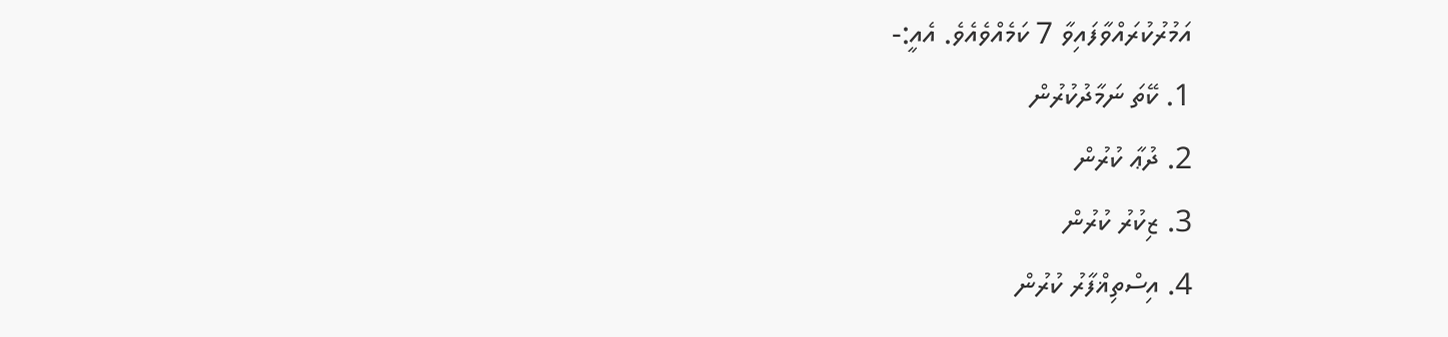އަމުރުކުރައްވާފައިވާ 7 ކަމެއްވެއެވެ. އެއީ:-
1. ކޭތަ ނަމާދުކުރުން
2. ދުޢާ ކުރުން
3. ޒިކުރު ކުރުން
4. އިސްތިޣްފާރު ކުރުން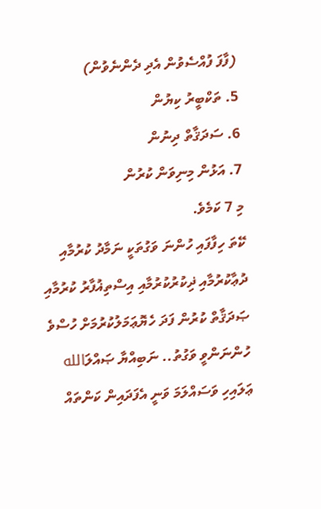(ފާފަ ފުއްސެވުން އެދި ދެންނެވުން)
5. ތަކްބީރު ކިޔުން
6. ސަދަޤާތް ދިނުން
7. އަޅުން މިނިވަން ކުރުން
މި 7 ކަމެވެ.
ކޭތަ ހިފާފައި ހުންނަ ވަގުތަކީ ނަމާދު ކުރުމާއި ދުޢާކުރުމާއި ޛިކުރުކުރުމާއި އިސްތިޣުފާރު ކުރުމާއި ޞަދަޤާތް ކުރުން ފަދަ ހެޔޮޢަމަލުކުރުމަށް ހުސްވެ ހުންނަންވީ ވަގުތު.. ނަބިއްޔާ ޞައްލަالله ޢަލައިހި ވަސައްލަމަ ވަނީ އެފަދައިން ކަންތައް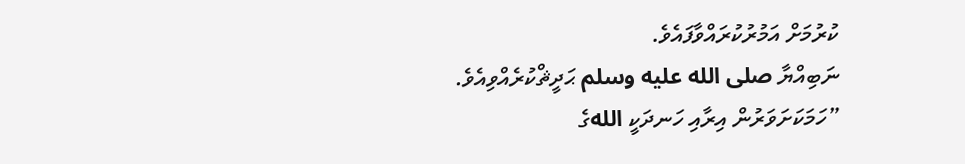ކުރުމަށް އަމުރުކުރައްވާފައެވެ.
ނަބިއްޔާ صلى الله عليه وسلم ޙަދީޘްކުރެއްވިއެވެ.
”ހަމަކަށަވަރުން އިރާއި ހަނދަކީ اللهގެ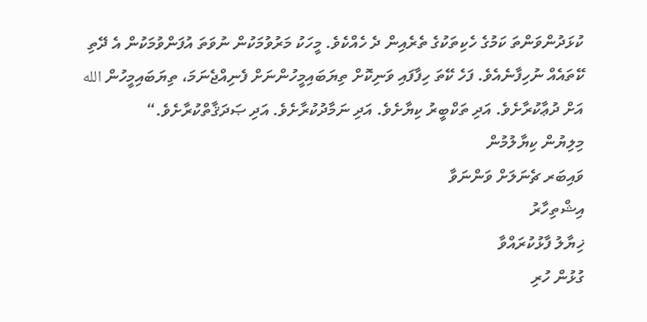ކުޅަދުންވަންތަ ކަމުގެ ހެކިތަކުގެ ތެރެއިން ދެ ހެއްކެވެ. މީހަކު މަރުވުމަކުން ނުވަތަ އުފަންވުމަކުން އެ ދޭތި ކޭތައެއް ނުހިފާނެއެވެ. ފަހެ ކޭތަ ހިފާފައި ވަނިކޮށް ތިޔަބައިމީހުންނަށް ފެނިއްޖެނަމަ، ތިޔަބައިމީހުން الله އަށް ދުޢާކުރާށެވެ. އަދި ތަކްބީރު ކިޔާށެވެ. އަދި ނަމާދުކުރާށެވެ. އަދި ޞަދަޤާތްކުރާށެވެ.“
މިލިޔުން ކިޔާލުމުން
ވައިބަރ ޗެނަލަށް ވަންނަވާ
އިޝްތިހާރު
ޚިޔާލު ފާޅުކުރައްވާ
ގުޅުން ހުރި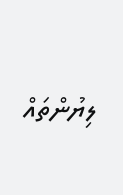ލިޔުންތައް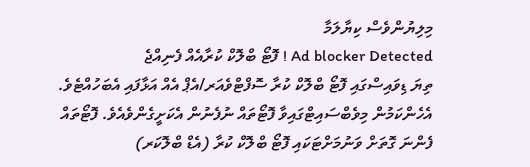މިލިޔުންވެސް ކިޔާލަމާ
Ad blocker Detected ! ފޮޓޯ ބްލޮކް ކުރާއެއް ފެނިއްޖެ
ތިޔަ ޑިވައިސްގައި ފޮޓޯ ބްލޮކް ކުރާ ސޮފްޓްވެއަރ/އެޕް އެއް އަޅާފައި އެބަހުއްޓެވެ. އެހެންކަމުން މިވެބްސައިޓްގައިވާ ފޮޓޯތައް ނުފެނުން އެކަށީގެންވެއެވެ. ފޮޓޯތައް ފެންނަ ގޮތަށް ވަނުމަށްޓަކައި ފޮޓޯ ބްލޮކް ކުރާ (އެޑް ބްލޮކަރ)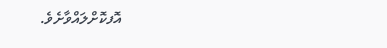އޮފކޮށްލައްވާށެވެ.